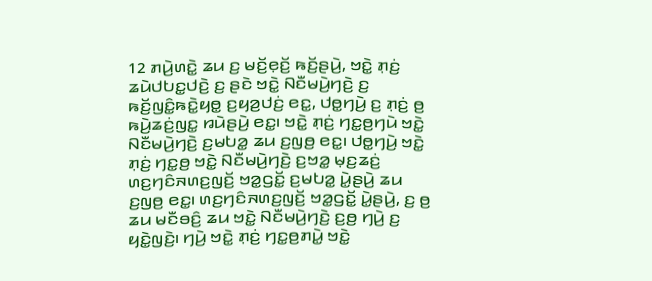12 ꤊꤣꤧ꤬ꤛꤢꤧ꤭ ꤘꤣ ꤢ꤬ ꤗꤢꤩ꤬ꤕ꤫ꤢꤩ꤬ ꤒꤢꤩ꤬ꤔꤣꤧ꤬, ꤠꤢꤧ꤭ ꤊ꤫ꤢꤦ꤬ ꤘꤣꤧꤓꤝꤢ꤭ꤓꤢꤧ꤬ ꤢ꤬ ꤔꤢꤧ ꤠꤢꤧ꤭ ꤡꤢꤪꤗꤣꤧ꤬ꤚꤢꤧ꤬ ꤢ꤬ ꤒꤢꤩ꤬ꤜꤢꤨ꤭ꤒꤢꤧ꤭ꤟꤥ꤭ ꤢ꤬ꤟꤤ꤬ꤓꤢꤦ꤬ ꤕꤢ꤭, ꤓꤥ꤭ꤚꤣꤧ꤬ ꤢ꤬ ꤊ꤫ꤢꤦ꤬ ꤥ꤬ ꤒꤣꤧ꤬ꤘꤢꤦ꤬ꤜꤢ꤭ ꤙꤣꤧꤔꤣꤧ꤬ ꤕꤢ꤭꤯ ꤠꤢꤧ꤭ ꤊ꤫ꤢꤦ꤬ ꤚꤢ꤭ꤥ꤬ꤚꤣꤧ ꤠꤢꤧ꤭ ꤡꤢꤪꤗꤣꤧ꤬ꤚꤢꤧ꤬ ꤢ꤬ꤗꤝꤤ꤭ ꤘꤣ ꤢ꤬ꤜꤥ꤬ ꤕꤢ꤭꤯ ꤓꤥ꤭ꤚꤣꤧ꤬ ꤠꤢꤧ꤭ ꤊ꤫ꤢꤦ꤬ ꤚꤢ꤭ꤥ꤬ ꤠꤢꤧ꤭ ꤡꤢꤪꤗꤣꤧ꤬ꤚꤢꤧ꤬ ꤢ꤬ꤠꤤ꤭ ꤗ꤫ꤢ꤬ꤘꤢꤦ꤬ ꤛꤢ꤬ꤚꤢꤨꤏꤛꤢ꤬ꤜꤢꤩ꤬ ꤠꤤ꤭ꤞꤢꤩ꤭ ꤢ꤬ꤗꤝꤤ꤭ ꤣꤧ꤭ꤔꤣꤧ꤬ ꤘꤣ ꤢ꤬ꤜꤥ꤬ ꤕꤢ꤭꤯ ꤛꤢ꤬ꤚꤢꤨꤏꤛꤢ꤬ꤜꤢꤩ꤬ ꤠꤤ꤭ꤞꤢꤩ꤭ ꤣꤧ꤭ꤔꤣꤧ꤬, ꤢ꤬ ꤥ꤬ ꤘꤣ ꤗꤢꤪꤋꤢꤨ꤬ ꤘꤣ ꤠꤢꤧ꤭ ꤡꤢꤪꤗꤣꤧ꤬ꤚꤢꤧ꤬ ꤢ꤬ꤥ꤬ ꤚꤣꤧ꤬ ꤢ꤬ ꤟꤢꤧ꤭ꤜꤢꤧ꤬꤯ ꤚꤣꤧ꤬ ꤠꤢꤧ꤭ ꤊ꤫ꤢꤦ꤬ ꤚꤢ꤭ꤥ꤬ꤊꤣꤧ꤭ ꤠꤢꤧ꤭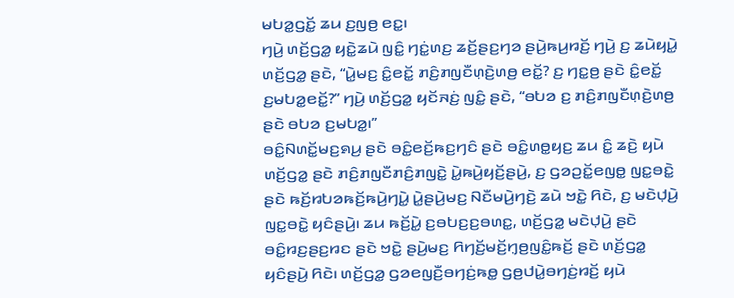ꤗꤝꤤ꤭ꤞꤢꤩ꤭ ꤘꤣ ꤢ꤬ꤜꤥ꤬ ꤕꤢ꤭꤯
ꤚꤣꤧ꤬ ꤛꤢꤩ꤬ꤞꤤ꤭ ꤟꤢꤧ꤭ꤘꤣꤧ ꤜꤢꤨ꤭ ꤚꤢꤦ꤭ꤛꤢ꤬ ꤘꤢꤩ꤬ꤔꤢ꤬ꤚꤤ ꤔꤣꤧ꤬ꤒꤣ꤬ꤙꤢꤩ꤬ ꤚꤣꤧ꤬ ꤢ꤬ ꤘꤣꤧꤟꤣꤧ꤭ ꤛꤢꤩ꤬ꤞꤤ꤭ ꤔꤢꤧ, “ꤣꤧ꤭ꤗꤢ꤬ ꤢꤨ꤭ꤕꤢꤩ꤭ ꤊꤢꤨ꤬ꤊꤜꤢꤪꤛ꤫ꤢꤧ꤬ꤛꤥ꤬ ꤕꤢꤩ꤭? ꤢ꤬ ꤚꤢ꤭ꤥ꤬ ꤔꤢꤧ ꤢꤨ꤭ꤕꤢꤩ꤭ ꤢ꤬ꤗꤝꤤ꤭ꤕꤢꤩ꤭?” ꤚꤣꤧ꤬ ꤛꤢꤩ꤬ꤞꤤ꤭ ꤟꤢꤩꤏꤢꤦ꤬ ꤜꤢꤨ꤭ ꤔꤢꤧ, “ꤋꤝꤤ ꤢ꤬ ꤊꤢꤨ꤬ꤊꤜꤢꤪꤛ꤫ꤢꤧ꤬ꤛꤥ꤬ ꤔꤢꤧ ꤋꤝꤤ ꤢ꤬ꤗꤝꤤ꤭꤯”
ꤋꤢꤨ꤭ꤡꤛꤢꤩ꤭ꤗꤢ꤬ꤎꤣ꤬ ꤔꤢꤧ ꤋꤢꤨ꤭ꤕꤢꤩ꤬ꤒꤢ꤬ꤚꤢꤨ ꤔꤢꤧ ꤋꤢꤨ꤭ꤛꤥ꤭ꤟꤢ꤬ ꤘꤣ ꤢꤨ꤭ ꤘꤢꤧ꤬ ꤟꤣꤧ ꤛꤢꤩ꤬ꤞꤤ꤭ ꤔꤢꤧ ꤊꤢꤨ꤬ꤊꤜꤢꤪꤊꤢꤨ꤬ꤊꤜꤢꤧ꤭ ꤣꤧ꤭ꤒꤣꤧ꤬ꤟꤢꤩ꤬ꤔꤣꤧ꤬, ꤢ꤬ ꤞꤤꤑꤢꤩ꤭ꤕꤜꤥ꤭ ꤜꤢ꤭ꤋꤢꤧ꤭ ꤔꤢꤧ ꤒꤢꤩ꤬ꤙꤝꤤꤒꤢꤩ꤬ꤒꤣꤧ꤬ꤚꤣꤧ꤭ ꤣꤧ꤭ꤔꤣꤧ꤬ꤗꤢ꤬ ꤡꤢꤪꤗꤣꤧ꤬ꤚꤢꤧ꤬ ꤘꤣꤧ ꤠꤢꤧ꤭ ꤖꤢꤧ, ꤢ꤬ ꤗꤢꤧꤓ꤫ꤣꤧ꤬ ꤜꤢ꤭ꤋꤢꤧ꤭ ꤟꤢꤨꤔꤣꤧ꤬꤯ ꤘꤣ ꤒꤢꤩ꤬ꤣꤧ꤭ ꤢ꤬ꤋꤝꤢ꤬ꤢ꤬ꤋꤛꤢ꤭, ꤛꤢꤩ꤬ꤞꤤ꤭ ꤗꤢꤧꤓ꤫ꤣꤧ꤬ ꤔꤢꤧ ꤋꤢꤨ꤭ꤙꤢ꤬ꤔꤢ꤬ꤙꤢ ꤔꤢꤧ ꤠꤢꤧ꤭ ꤔꤣꤧ꤬ꤗꤢ꤬ ꤖꤚꤢꤩ꤬ꤗꤢꤩ꤬ꤚ꤫ꤥ꤬ꤜꤢꤨ꤭ꤒꤢꤩ꤬ ꤔꤢꤧ ꤛꤢꤩ꤬ꤞꤤ꤭ ꤟꤢꤨꤔꤣꤧ꤬ ꤖꤢꤧ꤯ ꤛꤢꤩ꤬ꤞꤤ꤭ ꤞꤤꤕꤜꤢꤪ꤬ꤋꤚꤢꤦ꤬ꤒꤥ꤭ ꤞꤥ꤬ꤓꤣꤧ꤭ꤋꤚꤢꤦ꤬ꤙꤢꤩ꤬ ꤟꤣꤧ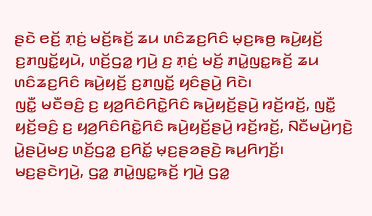ꤔꤢꤧ ꤕꤢꤩ꤬ ꤊ꤫ꤢꤦ꤬ ꤗꤢꤩ꤬ꤒꤢꤩ꤬ ꤘꤣ ꤛꤢꤨꤘꤢ꤬ꤖꤢꤨ ꤗ꤫ꤢ꤬ꤒꤥ꤬ ꤒꤣꤧ꤬ꤟꤢꤩ꤬ ꤢ꤬ꤊꤜꤢꤩ꤭ꤟꤣꤧ, ꤛꤢꤩ꤬ꤞꤤ꤭ ꤚꤣꤧ꤬ ꤢ꤬ ꤊ꤫ꤢꤦ꤬ ꤗꤢꤩ꤬ ꤊꤣꤧ꤭ꤜꤢ꤭ꤒꤢꤩ꤬ ꤘꤣ ꤛꤢꤨꤘꤢ꤬ꤖꤢꤨ ꤒꤣꤧ꤬ꤟꤢꤩ꤬ ꤢ꤬ꤊꤜꤢꤩ꤭ ꤟꤢꤨꤔꤣꤧ꤬ ꤖꤢꤧ꤯
ꤜꤢꤪ꤭ ꤗꤢꤪꤋꤢꤨ꤬ ꤢ꤬ ꤟꤤ꤬ꤖꤢꤨꤖꤢꤧ꤭ꤖꤢꤨ ꤒꤣꤧ꤬ꤟꤢꤩ꤬ꤔꤣꤧ꤬ ꤙꤢꤩ꤬ꤙꤢꤩ꤬, ꤜꤢꤪ꤭ ꤟꤢꤩ꤬ꤋꤢꤨ꤬ ꤢ꤬ ꤟꤤ꤬ꤖꤢꤨꤖꤢꤧ꤭ꤖꤢꤨ ꤒꤣꤧ꤬ꤟꤢꤩ꤬ꤔꤣꤧ꤬ ꤙꤢꤩ꤬ꤙꤢꤩ꤬, ꤡꤢꤪꤗꤣꤧ꤬ꤚꤢꤧ꤬ ꤣꤧ꤭ꤔꤣꤧ꤬ꤗꤢ꤬ ꤛꤢꤩ꤬ꤞꤤ꤭ ꤢ꤬ꤖꤢꤩ꤭ ꤗ꤫ꤢ꤬ꤔꤤꤔꤢꤧ꤬ ꤒꤣ꤬ꤖꤚꤢꤩ꤬꤯
ꤗꤢ꤬ꤔꤢꤧꤚꤣꤧ꤬, ꤞꤤ꤭ ꤊꤣꤧ꤭ꤜꤢ꤭ꤒꤢꤩ꤬ ꤚꤣꤧ꤬ ꤞꤤ꤭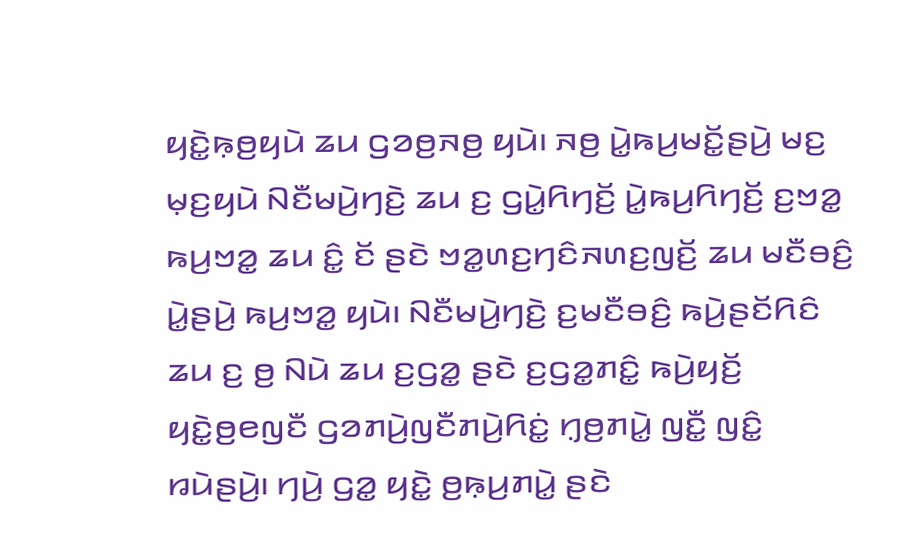ꤟꤢꤧ꤭ꤒ꤫ꤥ꤬ꤟꤣꤧ ꤘꤣ ꤞꤤꤥ꤬ꤏꤥ꤬ ꤟꤣꤧ꤯ ꤏꤥ꤬ ꤣꤧ꤭ꤒꤣ꤬ꤗꤢꤩ꤭ꤔꤣꤧ꤬ ꤗꤢ꤬ ꤗ꤫ꤢ꤬ꤟꤣꤧ ꤡꤢꤪꤗꤣꤧ꤬ꤚꤢꤧ꤬ ꤘꤣ ꤢ꤬ ꤞꤣꤧ꤭ꤖꤚꤢꤩ꤬ ꤣꤧ꤭ꤒꤣ꤬ꤖꤚꤢꤩ꤬ ꤢ꤬ꤠꤤ꤭ ꤒꤣ꤬ꤠꤤ꤭ ꤘꤣ ꤢꤨ꤭ ꤢꤩ ꤔꤢꤧ ꤠꤤ꤭ꤛꤢ꤬ꤚꤢꤨꤏꤛꤢ꤬ꤜꤢꤩ꤬ ꤘꤣ ꤗꤢꤪꤋꤢꤨ꤬ ꤣꤧ꤭ꤔꤣꤧ꤬ ꤒꤣ꤬ꤠꤤ꤭ ꤟꤣꤧ꤯ ꤡꤢꤪꤗꤣꤧ꤬ꤚꤢꤧ꤬ ꤢ꤬ꤗꤢꤪꤋꤢꤨ꤬ ꤒꤣꤧ꤬ꤔꤢꤩꤖꤢꤨ ꤘꤣ ꤢ꤬ ꤥ꤬ ꤡꤣꤧ ꤘꤣ ꤢ꤬ꤞꤤ꤭ ꤔꤢꤧ ꤢ꤬ꤞꤤ꤭ꤊꤢꤨ꤭ ꤒꤣꤧ꤬ꤟꤢꤩ꤬ ꤟꤢꤧ꤭ꤥ꤬ꤕꤜꤢꤪ ꤞꤤꤊꤣꤧ꤬ꤜꤢꤪꤊꤣꤧ꤬ꤖꤢꤦ꤭ ꤚ꤫ꤥ꤬ꤊꤣꤧ꤭ ꤜꤢꤪ꤭ ꤜꤢꤨ꤭ ꤙꤣꤧꤔꤣꤧ꤬꤯ ꤚꤣꤧ꤬ ꤞꤤ꤭ ꤟꤢꤧ꤭ ꤥ꤬ꤒ꤫ꤣ꤬ꤊꤣꤧ꤭ ꤔꤢꤧ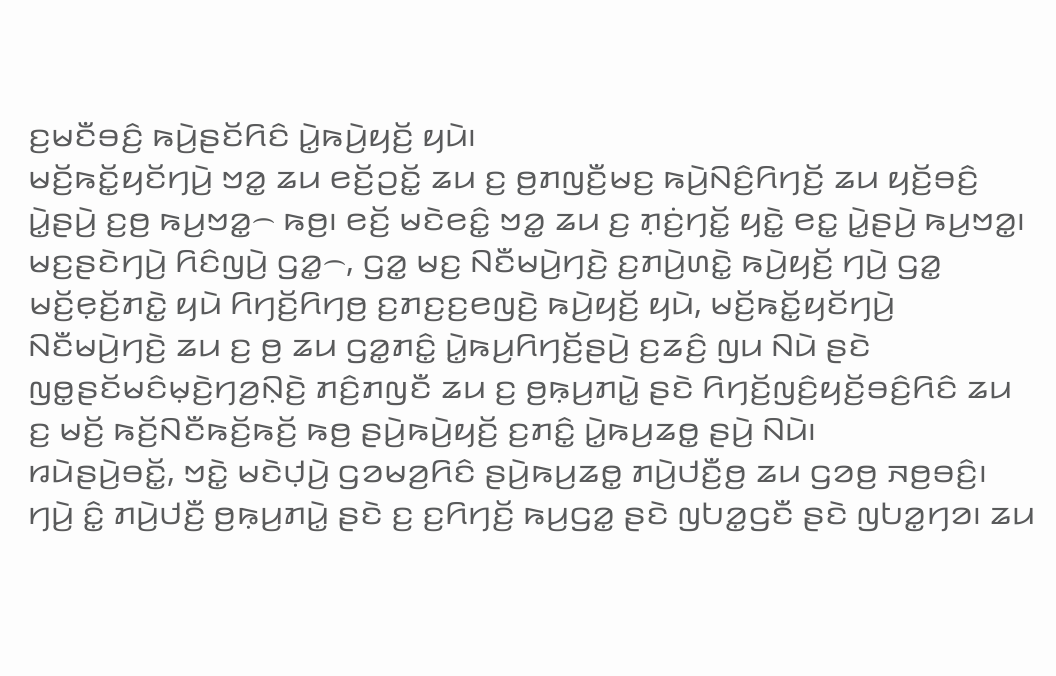ꤢ꤬ꤗꤢꤪꤋꤢꤨ꤬ ꤒꤣꤧ꤬ꤔꤢꤩꤖꤢꤨ ꤣꤧ꤭ꤒꤣꤧ꤬ꤟꤢꤩ꤬ ꤟꤣꤧ꤯
ꤗꤢꤩ꤬ꤒꤢꤩ꤭ꤟꤢꤩꤚꤣꤧ꤬ ꤠꤤ꤭ ꤘꤣ ꤕꤢꤩ꤬ꤑꤢꤩ꤭ ꤘꤣ ꤢ꤬ ꤥ꤬ꤊꤜꤢꤪ꤬ꤗꤢ꤬ ꤒꤣꤧ꤬ꤡꤢꤨ꤬ꤖꤚꤢꤩ꤬ ꤘꤣ ꤟꤢꤩ꤬ꤋꤢꤨ꤬ ꤣꤧ꤭ꤔꤣꤧ꤬ ꤢ꤬ꤥ꤬ ꤒꤣ꤬ꤠꤤ꤭꤮ ꤒꤥ꤬꤯ ꤕꤢꤩ꤬ ꤗꤢꤧꤕꤢꤨ꤭ ꤠꤤ꤭ ꤘꤣ ꤢ꤬ ꤊ꤫ꤢꤦ꤬ꤚꤢꤩ꤭ ꤟꤢꤧ꤭ ꤕꤢ꤭ ꤣꤧ꤭ꤔꤣꤧ꤬ ꤒꤣ꤬ꤠꤤ꤭꤯
ꤗꤢ꤬ꤔꤢꤧꤚꤣꤧ꤬ ꤖꤢꤨꤜꤣꤧ꤬ ꤞꤤ꤭꤮, ꤞꤤ꤭ ꤗꤢ꤬ ꤡꤢꤪꤗꤣꤧ꤬ꤚꤢꤧ꤬ ꤢ꤬ꤊꤣꤧ꤬ꤛꤢꤧ꤭ ꤒꤣꤧ꤬ꤟꤢꤩ꤬ ꤚꤣꤧ꤬ ꤞꤤ꤭ ꤗꤢꤩ꤬ꤕ꤫ꤢꤩ꤬ꤊꤢꤧ꤭ ꤟꤣꤧ ꤖꤚꤢꤩ꤬ꤖꤚꤥ꤬ ꤢ꤬ꤊꤢ꤬ꤢ꤬ꤕꤜꤢꤧ꤬ ꤒꤣꤧ꤬ꤟꤢꤩ꤬ ꤟꤣꤧ, ꤗꤢꤩ꤬ꤒꤢꤩ꤭ꤟꤢꤩꤚꤣꤧ꤬ ꤡꤢꤪꤗꤣꤧ꤬ꤚꤢꤧ꤬ ꤘꤣ ꤢ꤬ ꤥ꤬ ꤘꤣ ꤞꤤ꤭ꤊꤢꤨ꤭ ꤣꤧ꤭ꤒꤣ꤬ꤖꤚꤢꤩ꤬ꤔꤣꤧ꤬ ꤢ꤬ꤘꤢꤨ꤬ ꤜꤣ ꤡꤣꤧ ꤔꤢꤧ ꤜꤥ꤭ꤔꤢꤩꤗꤢꤨꤗ꤫ꤢꤧ꤬ꤚꤤ꤬ꤡ꤫ꤢꤧ꤬ ꤊꤢꤨ꤬ꤊꤜꤢꤪ ꤘꤣ ꤢ꤬ ꤥ꤬ꤒ꤫ꤣ꤬ꤊꤣꤧ꤭ ꤔꤢꤧ ꤖꤚꤢꤩ꤬ꤜꤢꤨ꤬ꤟꤢꤩ꤬ꤋꤢꤨ꤬ꤖꤢꤨ ꤘꤣ ꤢ꤬ ꤗꤢꤩ꤬ ꤒꤢꤩ꤬ꤡꤢꤪꤒꤢꤩ꤬ꤒꤢꤩ꤬ ꤒꤥ꤬ ꤔꤣꤧ꤬ꤒꤣꤧ꤬ꤟꤢꤩ꤬ ꤢ꤬ꤊꤢꤨ꤭ ꤣꤧ꤭ꤒꤣ꤬ꤘꤥ꤭ ꤔꤣꤧ꤬ ꤡꤣꤧ꤯
ꤙꤣꤧꤔꤣꤧ꤬ꤋꤢꤩ꤭, ꤠꤢꤧ꤭ ꤗꤢꤧꤓ꤫ꤣꤧ꤬ ꤞꤤꤗꤤ꤬ꤖꤢꤨ ꤔꤣꤧ꤬ꤒꤣ꤬ꤘꤥ꤭ ꤊꤣꤧ꤬ꤓꤢꤪ꤬ꤥ꤬ ꤘꤣ ꤞꤤꤥ꤬ ꤏꤥ꤬ꤋꤢꤨ꤬꤯ ꤚꤣꤧ꤬ ꤢꤨ꤭ ꤊꤣꤧ꤬ꤓꤢꤪ꤬ ꤥ꤬ꤒ꤫ꤣ꤬ꤊꤣꤧ꤭ ꤔꤢꤧ ꤢ꤬ ꤢ꤬ꤖꤚꤢꤩ꤬ ꤒꤣ꤬ꤞꤤ꤭ ꤔꤢꤧ ꤜꤝꤤ꤭ꤞꤢꤪ ꤔꤢꤧ ꤜꤝꤤ꤭ꤚꤤ꤯ ꤘꤣ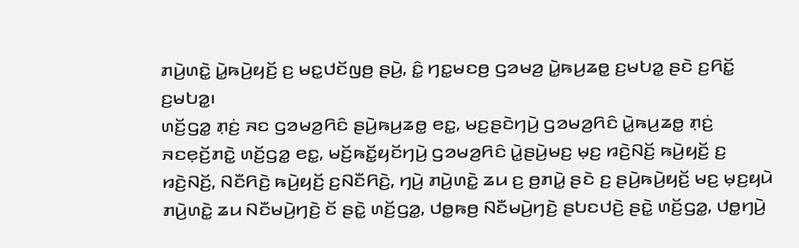ꤊꤣꤧ꤬ꤛꤢꤧ꤭ ꤣꤧ꤭ꤒꤣꤧ꤬ꤟꤢꤩ꤬ ꤢ꤬ ꤗꤢ꤭ꤓꤢꤩꤜꤥ꤬ ꤔꤣꤧ꤬, ꤢꤨ꤭ ꤚꤢ꤭ꤗꤢꤥ꤬ ꤞꤤꤗꤤ꤬ ꤣꤧ꤭ꤒꤣ꤬ꤘꤥ꤭ ꤢ꤬ꤗꤝꤤ꤭ ꤔꤢꤧ ꤢ꤬ꤖꤢꤩ꤭ ꤢ꤬ꤗꤝꤤ꤭꤯
ꤛꤢꤩ꤬ꤞꤤ꤭ ꤊ꤫ꤢꤦ꤬ ꤏꤢ ꤞꤤꤗꤤ꤬ꤖꤢꤨ ꤔꤣꤧ꤬ꤒꤣ꤬ꤘꤥ꤭ ꤕꤢ꤭, ꤗꤢ꤬ꤔꤢꤧꤚꤣꤧ꤬ ꤞꤤꤗꤤ꤬ꤖꤢꤨ ꤣꤧ꤭ꤒꤣ꤬ꤘꤥ꤭ ꤊ꤫ꤢꤦ꤬ ꤏꤢꤕ꤫ꤢꤩ꤬ꤊꤢꤧ꤭ ꤛꤢꤩ꤬ꤞꤤ꤭ ꤕꤢ꤭, ꤗꤢꤩ꤬ꤒꤢꤩ꤭ꤟꤢꤩꤚꤣꤧ꤬ ꤞꤤꤗꤤ꤬ꤖꤢꤨ ꤣꤧ꤭ꤔꤣꤧ꤬ꤗꤢ꤬ ꤗ꤫ꤢ꤬ ꤙꤢꤧ꤬ꤡꤢꤩ꤬ ꤒꤣꤧ꤬ꤟꤢꤩ꤬ ꤢ꤬ ꤙꤢꤧ꤬ꤡꤢꤩ꤬, ꤡꤢꤪꤖꤢꤧ꤬ ꤒꤣꤧ꤬ꤟꤢꤩ꤬ ꤢ꤬ꤡꤢꤪꤖꤢꤧ꤬, ꤚꤣꤧ꤬ ꤊꤣꤧ꤬ꤛꤢꤧ꤭ ꤘꤣ ꤢ꤬ ꤥ꤬ꤊꤣꤧ꤭ ꤔꤢꤧ ꤢ꤬ ꤔꤣꤧ꤬ꤒꤣꤧ꤬ꤟꤢꤩ꤬ ꤗꤢ꤬ ꤗ꤫ꤢ꤬ꤟꤣꤧ ꤊꤣꤧ꤬ꤛꤢꤧ꤭ ꤘꤣ ꤡꤢꤪꤗꤣꤧ꤬ꤚꤢꤧ꤬ ꤢꤩ ꤔꤢꤧ꤭ ꤛꤢꤩ꤬ꤞꤤ꤭, ꤓꤥ꤭ꤒꤥ꤬ ꤡꤢꤪꤗꤣꤧ꤬ꤚꤢꤧ꤬ ꤔꤝꤢꤓꤢꤧ꤬ ꤔꤢꤧ꤭ ꤛꤢꤩ꤬ꤞꤤ꤭, ꤓꤥ꤭ꤚꤣꤧ꤬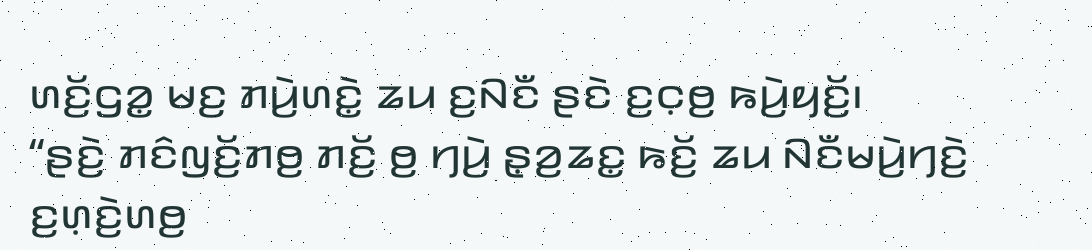ꤛꤢꤩ꤬ꤞꤤ꤭ ꤗꤢ꤬ ꤊꤣꤧ꤬ꤛꤢꤧ꤭ ꤘꤣ ꤢ꤬ꤡꤢꤪ ꤔꤢꤧ ꤢ꤬ꤍ꤫ꤥ꤬ ꤒꤣꤧ꤬ꤟꤢꤩ꤬꤯
“ꤔꤢꤧ꤬ ꤊꤢꤨꤜꤢꤩ꤬ꤊꤥ꤬ ꤊꤢꤩ꤬ ꤥ꤬ ꤚꤣꤧ꤬ ꤔ꤫ꤤ꤬ꤘꤢ꤭ ꤒꤢꤩ꤬ ꤘꤣ ꤡꤢꤪꤗꤣꤧ꤬ꤚꤢꤧ꤬ ꤢ꤬ꤛ꤫ꤢꤧ꤬ꤛꤥ꤬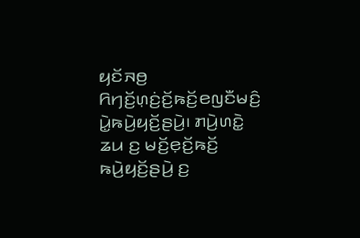ꤟꤢꤩꤏꤥ꤬ ꤖꤚꤢꤩ꤬ꤛ꤫ꤢꤦ꤬ꤢꤩ꤬ꤒꤢꤩ꤬ꤕꤜꤢꤪꤗꤢꤨ꤬ ꤣꤧ꤭ꤒꤣꤧ꤬ꤟꤢꤩ꤬ꤔꤣꤧ꤬꤯ ꤊꤣꤧ꤬ꤛꤢꤧ꤭ ꤘꤣ ꤢ꤬ ꤗꤢꤩ꤬ꤕ꤫ꤢꤩ꤬ꤒꤢꤩ꤬ ꤒꤣꤧ꤬ꤟꤢꤩ꤬ꤔꤣꤧ꤬ ꤢ꤬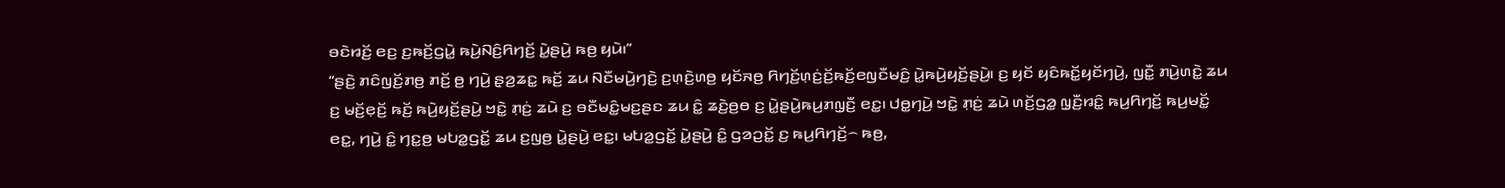ꤋꤢꤧꤙꤢꤩ꤬ ꤕꤢ꤬ ꤢ꤬ꤒꤢꤩ꤬ꤞꤣꤧ꤭ ꤒꤣꤧ꤬ꤡꤢꤨ꤬ꤖꤚꤢꤩ꤬ ꤣꤧ꤭ꤔꤣꤧ꤬ ꤒꤥ꤬ ꤟꤣꤧ꤯”
“ꤔꤢꤧ꤬ ꤊꤢꤨꤜꤢꤩ꤬ꤊꤥ꤬ ꤊꤢꤩ꤬ ꤥ꤬ ꤚꤣꤧ꤬ ꤔ꤫ꤤ꤬ꤘꤢ꤭ ꤒꤢꤩ꤬ ꤘꤣ ꤡꤢꤪꤗꤣꤧ꤬ꤚꤢꤧ꤬ ꤢ꤬ꤛ꤫ꤢꤧ꤬ꤛꤥ꤬ ꤟꤢꤩꤏꤥ꤬ ꤖꤚꤢꤩ꤬ꤛ꤫ꤢꤦ꤬ꤢꤩ꤬ꤒꤢꤩ꤬ꤕꤜꤢꤪꤗꤢꤨ꤬ ꤣꤧ꤭ꤒꤣꤧ꤬ꤟꤢꤩ꤬ꤔꤣꤧ꤬꤯ ꤢ꤬ ꤟꤢꤩ ꤟꤢꤨꤒꤢꤩ꤭ꤟꤢꤩꤚꤣꤧ꤬, ꤜꤢꤪ꤭ ꤊꤣꤧ꤬ꤛꤢꤧ꤭ ꤘꤣ ꤢ꤬ ꤗꤢꤩ꤬ꤕ꤫ꤢꤩ꤬ ꤒꤢꤩ꤬ ꤒꤣꤧ꤬ꤟꤢꤩ꤬ꤔꤣꤧ꤬ ꤠꤢꤧ꤭ ꤊ꤫ꤢꤦ꤬ ꤘꤣꤧ ꤢ꤬ ꤋꤢꤪꤗꤢꤨ꤭ꤗꤢ꤬ꤔꤢ ꤘꤣ ꤢꤨ꤭ ꤘꤢꤧ꤬ꤥ꤬ꤥ ꤢ꤬ ꤣꤧ꤭ꤔꤣꤧ꤬ꤒꤣ꤬ꤊꤜ꤫ꤢꤪ꤬ ꤕꤢ꤭꤯ ꤓꤥ꤭ꤚꤣꤧ꤬ ꤠꤢꤧ꤭ ꤊ꤫ꤢꤦ꤬ ꤘꤣꤧ ꤛꤢꤩ꤬ꤞꤤ꤭ ꤜ꤫ꤢꤪ꤬ꤙꤢꤨ꤭ ꤒꤣ꤬ꤖꤚꤢꤩ꤬ ꤒꤣ꤬ꤗꤢꤩ꤭ ꤕꤢ꤭, ꤚꤣꤧ꤬ ꤢꤨ꤭ ꤚꤢ꤭ꤥ꤬ ꤗꤝꤤ꤭ꤞꤢꤩ꤭ ꤘꤣ ꤢ꤬ꤜꤥ꤬ ꤣꤧ꤭ꤔꤣꤧ꤬ ꤕꤢ꤭꤯ ꤗꤝꤤ꤭ꤞꤢꤩ꤭ ꤣꤧ꤭ꤔꤣꤧ꤬ ꤢꤨ꤭ ꤞꤤꤑꤢꤩ꤭ ꤢ꤬ ꤒꤣ꤬ꤖꤚꤢꤩ꤬꤮ ꤒꤥ꤬,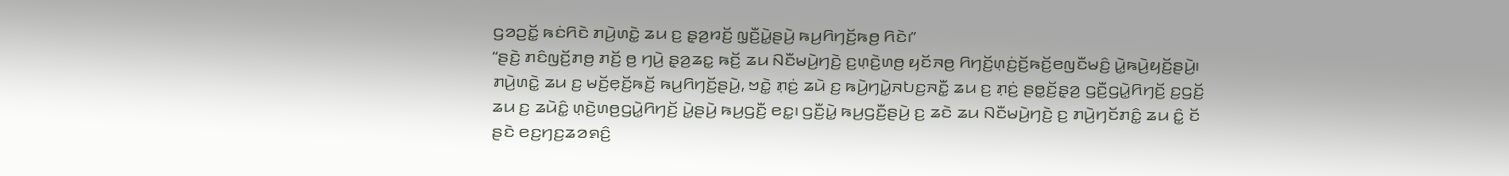ꤞꤤꤑꤢꤩ꤭ ꤒꤢꤦꤖꤢꤧ ꤊꤣꤧ꤬ꤛꤢꤧ꤭ ꤘꤣ ꤢ꤬ ꤔ꤫ꤤ꤬ꤙꤢꤩ꤬ ꤜ꤫ꤢꤪ꤬ꤣꤧ꤭ꤔꤣꤧ꤬ ꤒꤣ꤬ꤖꤚꤢꤩ꤬ꤒꤥ꤬ ꤖꤢꤧ꤯”
“ꤔꤢꤧ꤬ ꤊꤢꤨꤜꤢꤩ꤬ꤊꤥ꤬ ꤊꤢꤩ꤬ ꤥ꤬ ꤚꤣꤧ꤬ ꤔ꤫ꤤ꤬ꤘꤢ꤭ ꤒꤢꤩ꤬ ꤘꤣ ꤡꤢꤪꤗꤣꤧ꤬ꤚꤢꤧ꤬ ꤢ꤬ꤛ꤫ꤢꤧ꤬ꤛꤥ꤬ ꤟꤢꤩꤏꤥ꤬ ꤖꤚꤢꤩ꤬ꤛ꤫ꤢꤦ꤬ꤢꤩ꤬ꤒꤢꤩ꤬ꤕꤜꤢꤪꤗꤢꤨ꤬ ꤣꤧ꤭ꤒꤣꤧ꤬ꤟꤢꤩ꤬ꤔꤣꤧ꤬꤯ ꤊꤣꤧ꤬ꤛꤢꤧ꤭ ꤘꤣ ꤢ꤬ ꤗꤢꤩ꤬ꤕ꤫ꤢꤩ꤬ꤒꤢꤩ꤬ ꤒꤣ꤬ꤖꤚꤢꤩ꤬ꤔꤣꤧ꤬, ꤠꤢꤧ꤭ ꤊ꤫ꤢꤦ꤬ ꤘꤣꤧ ꤢ꤬ ꤒꤣꤧ꤬ꤚꤣꤧ꤭ꤏꤝꤢ꤬ꤏꤢꤪ꤭ ꤘꤣ ꤢ꤬ ꤊ꤫ꤢꤦ꤬ ꤔꤥ꤭ꤢꤩ꤬ꤔ꤫ꤤ꤬ ꤞꤢꤪ꤬ꤞꤣꤧ꤭ꤖꤚꤢꤩ꤬ ꤢ꤬ꤞꤢꤩ꤬ ꤘꤣ ꤢ꤬ ꤘꤣꤧꤢꤨ꤭ ꤛ꤫ꤢꤧ꤬ꤛꤥ꤬ꤞꤣꤧ꤭ꤖꤚꤢꤩ꤬ ꤣꤧ꤭ꤔꤣꤧ꤬ ꤒꤣ꤬ꤞꤢꤪ꤬ ꤕꤢ꤭꤯ ꤞꤢꤪ꤬ꤣꤧ꤭ ꤒꤣ꤬ꤞꤢꤪ꤬ꤔꤣꤧ꤬ ꤢ꤬ ꤘꤢꤧ ꤘꤣ ꤡꤢꤪꤗꤣꤧ꤬ꤚꤢꤧ꤬ ꤢ꤬ ꤊꤣꤧ꤬ꤚꤢꤩꤊꤢꤨ꤭ ꤘꤣ ꤢꤨ꤭ ꤢꤩ ꤔꤢꤧ ꤕꤢ꤬ꤚꤢ꤬ꤘꤤꤎꤢꤨ꤬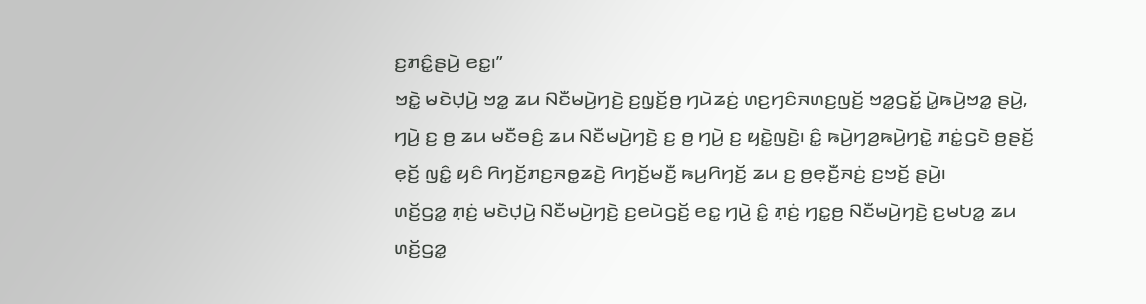ꤢ꤬ꤊꤢꤨ꤭ꤔꤣꤧ꤬ ꤕꤢ꤭꤯”
ꤠꤢꤧ꤭ ꤗꤢꤧꤓ꤫ꤣꤧ꤬ ꤠꤤ꤭ ꤘꤣ ꤡꤢꤪꤗꤣꤧ꤬ꤚꤢꤧ꤬ ꤢ꤬ꤜ꤫ꤢꤩ꤬ꤥ꤬ ꤚꤣꤧꤘꤢꤦ꤬ ꤛꤢ꤬ꤚꤢꤨꤏꤛꤢ꤬ꤜꤢꤩ꤬ ꤠꤤ꤭ꤞꤢꤩ꤭ ꤣꤧ꤭ꤒꤣꤧ꤬ꤠꤤ꤭ ꤔꤣꤧ꤬, ꤚꤣꤧ꤬ ꤢ꤬ ꤥ꤬ ꤘꤣ ꤗꤢꤪꤋꤢꤨ꤬ ꤘꤣ ꤡꤢꤪꤗꤣꤧ꤬ꤚꤢꤧ꤬ ꤢ꤬ ꤥ꤬ ꤚꤣꤧ꤬ ꤢ꤬ ꤟꤢꤧ꤭ꤜꤢꤧ꤬꤯ ꤢꤨ꤭ ꤒꤣꤧ꤬ꤚꤤ꤬ꤒꤣꤧ꤬ꤚꤢꤧ꤭ ꤊꤢꤦ꤭ꤞꤢꤧ ꤥ꤬ꤔꤢꤩ꤬ ꤕ꤫ꤢꤩ꤬ ꤜꤢꤨ꤭ ꤟꤢꤨ ꤖꤚꤢꤩ꤬ꤊꤢ꤬ꤏꤥ꤭ꤘꤢꤧ꤬ ꤖꤚꤢꤩ꤬ꤗꤢꤪ꤬ ꤒꤣ꤬ꤖꤚꤢꤩ꤬ ꤘꤣ ꤢ꤬ ꤥ꤬ꤕ꤫ꤢꤪ꤬ꤏꤢꤦ꤬ ꤢ꤬ꤠꤢꤩ꤬ ꤔꤣꤧ꤬꤯
ꤛꤢꤩ꤬ꤞꤤ꤭ ꤊ꤫ꤢꤦ꤬ ꤗꤢꤧꤓ꤫ꤣꤧ꤬ ꤡꤢꤪꤗꤣꤧ꤬ꤚꤢꤧ꤬ ꤢ꤬ꤕꤣꤧꤞꤢꤩ꤬ ꤕꤢ꤭ ꤚꤣꤧ꤬ ꤢꤨ꤭ ꤊ꤫ꤢꤦ꤬ ꤚꤢ꤭ꤥ꤬ ꤡꤢꤪꤗꤣꤧ꤬ꤚꤢꤧ꤬ ꤢ꤬ꤗꤝꤤ꤭ ꤘꤣ ꤛꤢꤩ꤬ꤞꤤ꤭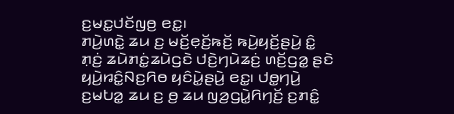ꤢ꤬ꤗꤢ꤭ꤓꤢꤩꤜꤥ꤬ ꤕꤢ꤭꤯
ꤊꤣꤧ꤬ꤛꤢꤧ꤭ ꤘꤣ ꤢ꤬ ꤗꤢꤩ꤬ꤕ꤫ꤢꤩ꤬ꤒꤢꤩ꤬ ꤒꤣꤧ꤬ꤟꤢꤩ꤬ꤔꤣꤧ꤬ ꤢꤨ꤭ ꤊ꤫ꤢꤦ꤬ ꤘꤣꤧꤊꤢꤦ꤭ꤘꤣꤧꤞꤢꤧ ꤓꤢꤧ꤬ꤚꤣꤧꤘꤢꤦ꤬ ꤛꤢꤩ꤬ꤞꤤ꤭ ꤔꤢꤧ ꤟꤣꤧ꤬ꤙꤢꤨ꤭ꤡꤢ꤬ꤖꤥ ꤟꤢꤨꤣꤧ꤭ꤔꤣꤧ꤬ ꤕꤢ꤭꤯ ꤓꤥ꤭ꤚꤣꤧ꤬ ꤢ꤬ꤗꤝꤤ꤭ ꤘꤣ ꤢ꤬ ꤥ꤬ ꤘꤣ ꤜꤤ꤬ꤞꤣꤧ꤭ꤖꤚꤢꤩ꤬ ꤢ꤬ꤊꤢꤨ꤭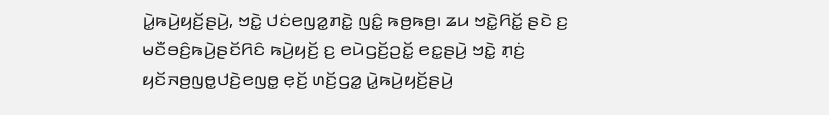ꤣꤧ꤭ꤒꤣꤧ꤬ꤟꤢꤩ꤬ꤔꤣꤧ꤬, ꤠꤢꤧ꤭ ꤓꤢꤦꤕꤜꤤ꤭ꤊꤢꤧ꤭ ꤜꤢꤨ꤭ ꤒꤥ꤬ꤒꤥ꤬꤯ ꤘꤣ ꤠꤢꤧ꤭ꤖꤢꤩ꤭ ꤔꤢꤧ ꤢ꤬ ꤗꤢꤪꤋꤢꤨ꤬ꤒꤣꤧ꤬ꤔꤢꤩꤖꤢꤨ ꤒꤣꤧ꤬ꤟꤢꤩ꤬ ꤢ꤬ ꤕꤣꤧꤞꤢꤩ꤬ꤑꤢꤩ꤭ ꤕꤢ꤭ꤔꤣꤧ꤬ ꤠꤢꤧ꤭ ꤊ꤫ꤢꤦ꤬ ꤟꤢꤩꤏꤥ꤬ꤜꤥ꤭ꤓꤢꤧ꤬ꤕꤜꤥ꤭ ꤕ꤫ꤢꤩ꤬ ꤛꤢꤩ꤬ꤞꤤ꤭ ꤣꤧ꤭ꤒꤣꤧ꤬ꤟꤢꤩ꤬ꤔꤣꤧ꤬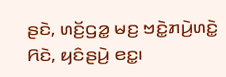ꤔꤢꤧ, ꤛꤢꤩ꤬ꤞꤤ꤭ ꤗꤢ꤬ ꤠꤢꤧ꤭ꤊꤣꤧ꤬ꤛꤢꤧ꤭ ꤖꤢꤧ, ꤟꤢꤨꤔꤣꤧ꤬ ꤕꤢ꤭꤯